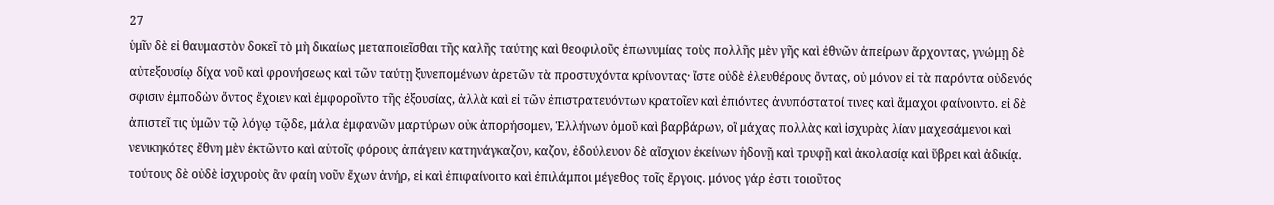27
ὑμῖν δὲ εἰ θαυμαστὸν δοκεῖ τὸ μὴ δικαίως μεταποιεῖσθαι τῆς καλῆς ταύτης καὶ θεοφιλοῦς ἐπωνυμίας τοὺς πολλῆς μὲν γῆς καὶ ἐθνῶν ἀπείρων ἄρχοντας, γνώμῃ δὲ αὐτεξουσίῳ δίχα νοῦ καὶ φρονήσεως καὶ τῶν ταύτῃ ξυνεπομένων ἀρετῶν τὰ προστυχόντα κρίνοντας· ἴστε οὐδὲ ἐλευθέρους ὄντας, οὐ μόνον εἰ τὰ παρόντα οὐδενός σφισιν ἐμποδὼν ὄντος ἔχοιεν καὶ ἐμφοροῖντο τῆς ἐξουσίας, ἀλλὰ καὶ εἰ τῶν ἐπιστρατευόντων κρατοῖεν καὶ ἐπιόντες ἀνυπόστατοί τινες καὶ ἄμαχοι φαίνοιντο. εἰ δὲ ἀπιστεῖ τις ὑμῶν τῷ λόγῳ τῷδε, μάλα ἐμφανῶν μαρτύρων οὐκ ἀπορήσομεν, Ἑλλήνων ὁμοῦ καὶ βαρβάρων, οἳ μάχας πολλὰς καὶ ἰσχυρὰς λίαν μαχεσάμενοι καὶ νενικηκότες ἔθνη μὲν ἐκτῶντο καὶ αὑτοῖς φόρους ἀπάγειν κατηνάγκαζον, καζον, ἐδούλευον δὲ αἴσχιον ἐκείνων ἡδονῇ καὶ τρυφῇ καὶ ἀκολασίᾳ καὶ ὕβρει καὶ ἀδικίᾳ. τούτους δὲ οὐδὲ ἰσχυροὺς ἂν φαίη νοῦν ἔχων ἀνήρ, εἰ καὶ ἐπιφαίνοιτο καὶ ἐπιλάμποι μέγεθος τοῖς ἔργοις. μόνος γάρ ἐστι τοιοῦτος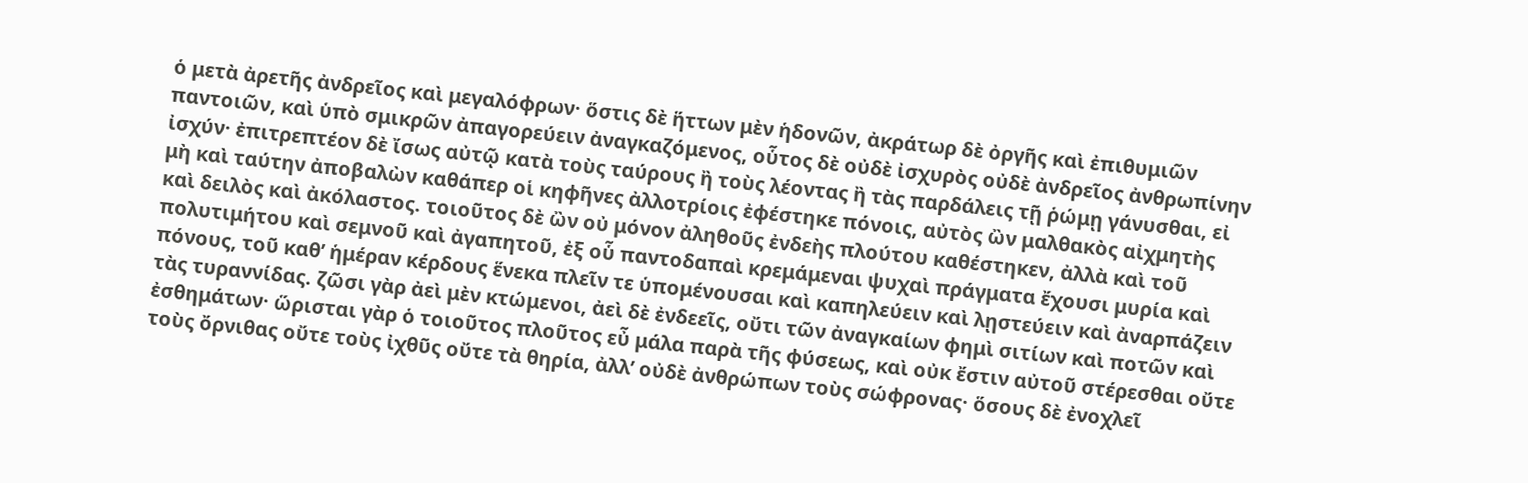ὁ μετὰ ἀρετῆς ἀνδρεῖος καὶ μεγαλόφρων· ὅστις δὲ ἥττων μὲν ἡδονῶν, ἀκράτωρ δὲ ὀργῆς καὶ ἐπιθυμιῶν παντοιῶν, καὶ ὑπὸ σμικρῶν ἀπαγορεύειν ἀναγκαζόμενος, οὗτος δὲ οὐδὲ ἰσχυρὸς οὐδὲ ἀνδρεῖος ἀνθρωπίνην ἰσχύν· ἐπιτρεπτέον δὲ ἴσως αὐτῷ κατὰ τοὺς ταύρους ἢ τοὺς λέοντας ἢ τὰς παρδάλεις τῇ ῥώμῃ γάνυσθαι, εἰ μὴ καὶ ταύτην ἀποβαλὼν καθάπερ οἱ κηφῆνες ἀλλοτρίοις ἐφέστηκε πόνοις, αὐτὸς ὢν μαλθακὸς αἰχμητὴς καὶ δειλὸς καὶ ἀκόλαστος. τοιοῦτος δὲ ὢν οὐ μόνον ἀληθοῦς ἐνδεὴς πλούτου καθέστηκεν, ἀλλὰ καὶ τοῦ πολυτιμήτου καὶ σεμνοῦ καὶ ἀγαπητοῦ, ἐξ οὗ παντοδαπαὶ κρεμάμεναι ψυχαὶ πράγματα ἔχουσι μυρία καὶ πόνους, τοῦ καθ’ ἡμέραν κέρδους ἕνεκα πλεῖν τε ὑπομένουσαι καὶ καπηλεύειν καὶ λῃστεύειν καὶ ἀναρπάζειν τὰς τυραννίδας. ζῶσι γὰρ ἀεὶ μὲν κτώμενοι, ἀεὶ δὲ ἐνδεεῖς, οὔτι τῶν ἀναγκαίων φημὶ σιτίων καὶ ποτῶν καὶ ἐσθημάτων· ὥρισται γὰρ ὁ τοιοῦτος πλοῦτος εὖ μάλα παρὰ τῆς φύσεως, καὶ οὐκ ἔστιν αὐτοῦ στέρεσθαι οὔτε τοὺς ὄρνιθας οὔτε τοὺς ἰχθῦς οὔτε τὰ θηρία, ἀλλ’ οὐδὲ ἀνθρώπων τοὺς σώφρονας· ὅσους δὲ ἐνοχλεῖ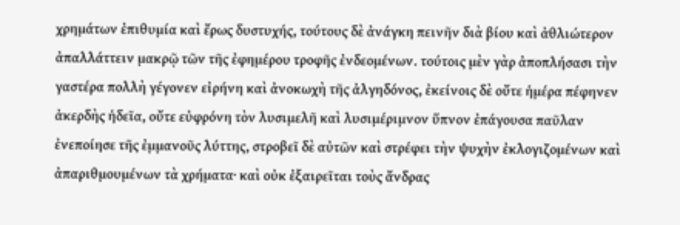χρημάτων ἐπιθυμία καὶ ἔρως δυστυχής, τούτους δὲ ἀνάγκη πεινῆν διὰ βίου καὶ ἀθλιώτερον ἀπαλλάττειν μακρῷ τῶν τῆς ἐφημέρου τροφῆς ἐνδεομένων. τούτοις μὲν γὰρ ἀποπλήσασι τὴν γαστέρα πολλὴ γέγονεν εἰρήνη καὶ ἀνοκωχὴ τῆς ἀλγηδόνος, ἐκείνοις δὲ οὔτε ἡμέρα πέφηνεν ἀκερδὴς ἡδεῖα, οὔτε εὐφρόνη τὸν λυσιμελῆ καὶ λυσιμέριμνον ὕπνον ἐπάγουσα παῦλαν ἐνεποίησε τῆς ἐμμανοῦς λύττης, στροβεῖ δὲ αὐτῶν καὶ στρέφει τὴν ψυχὴν ἐκλογιζομένων καὶ ἀπαριθμουμένων τὰ χρήματα· καὶ οὐκ ἐξαιρεῖται τοὺς ἄνδρας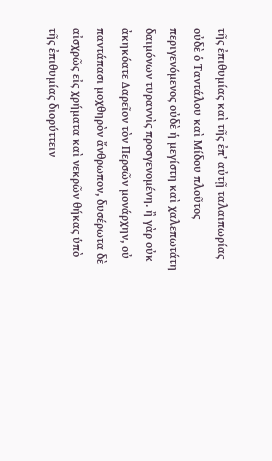τῆς ἐπιθυμίας καὶ τῆς ἐπ’ αὐτῇ ταλαιπωρίας οὐδὲ ὁ Ταντάλου καὶ Μίδου πλοῦτος περιγενόμενος οὐδὲ ἡ μεγίστη καὶ χαλεπωτάτη δαιμόνων τυραννὶς προσγενομένη. ἢ γὰρ οὐκ ἀκηκόατε Δαρεῖον τὸν Περσῶν μονάρχην, οὐ παντάπασι μοχθηρὸν ἄνθρωπον, δυσέρωτα δὲ αἰσχρῶς εἰς χρήματα καὶ νεκρῶν θήκας ὑπὸ τῆς ἐπιθυμίας διορύττειν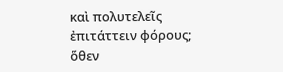καὶ πολυτελεῖς ἐπιτάττειν φόρους; ὅθεν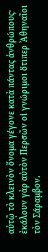αὐτῷ τὸ κλεινὸν ὄνομα γέγονε κατὰ πάντας ἀνθρώπους· ἐκάλουν γὰρ αὐτὸν Περσῶν οἱ γνώριμοι ὅτιπερ Ἀθηναῖοι τὸν Σάραμβον.